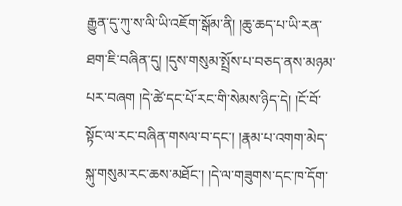རྒྱུན་དུ་ཀུ་ས་ལི་ཡི་འཇོག་སྒོམ་ནི། །ཆུ་ཆད་པ་ཡི་རན་ཐག་ཇི་བཞིན་དུ། །དུས་གསུམ་སྤྲོས་པ་བཅད་ནས་མཉམ་པར་བཞག །དེ་ཚེ་དང་པོ་རང་གི་སེམས་ཉིད་དེ། །ངོ་བོ་སྟོང་ལ་རང་བཞིན་གསལ་བ་དང་། །རྣམ་པ་འགག་མེད་སྐུ་གསུམ་རང་ཆས་མཐོང་། །དེ་ལ་གཟུགས་དང་ཁ་དོག་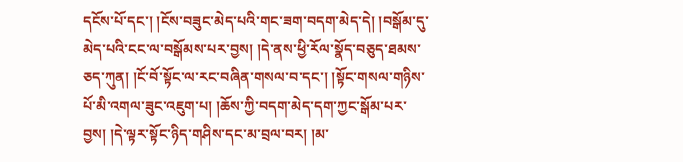དངོས་པོ་དང་། །ངོས་བཟུང་མེད་པའི་གང་ཟག་བདག་མེད་དེ། །བསྒོམ་དུ་མེད་པའི་ངང་ལ་བསྒོམས་པར་བྱས། །དེ་ནས་ཕྱི་རོལ་སྣོད་བཅུད་ཐམས་ཅད་ཀུན། །ངོ་བོ་སྟོང་ལ་རང་བཞིན་གསལ་བ་དང་། །སྟོང་གསལ་གཉིས་པོ་མི་འགལ་ཟུང་འཇུག་པ། །ཆོས་ཀྱི་བདག་མེད་དག་ཀྱང་སྒོམ་པར་བྱས། །དེ་ལྟར་སྟོང་ཉིད་གཤིས་དང་མ་བྲལ་བར། །མ་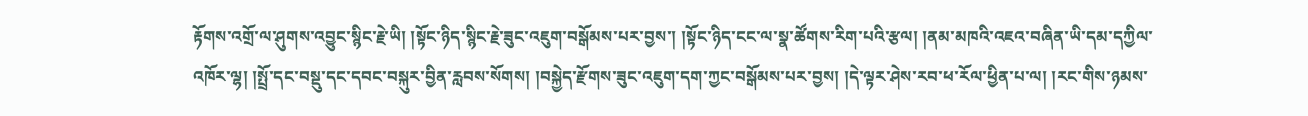རྟོགས་འགྲོ་ལ་ཤུགས་འབྱུང་སྙིང་རྗེ་ཡི། །སྟོང་ཉིད་སྙིང་རྗེ་ཟུང་འཇུག་བསྒོམས་པར་བྱས་། །སྟོང་ཉིད་ངང་ལ་སྣ་ཚོགས་རིག་པའི་རྩལ། །ནམ་མཁའི་འཇའ་བཞིན་ཡི་དམ་དཀྱིལ་འཁོར་ལྷ། །སྤྲོ་དང་བསྡུ་དང་དབང་བསྐུར་བྱིན་རླབས་སོགས། །བསྐྱེད་རྫོགས་ཟུང་འཇུག་དག་ཀྱང་བསྒོམས་པར་བྱས། །དེ་ལྟར་ཤེས་རབ་ཕ་རོལ་ཕྱིན་པ་ལ། །རང་གིས་ཉམས་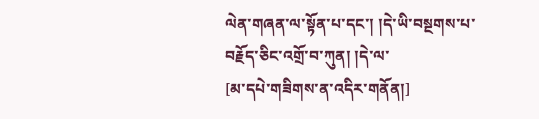ལེན་གཞན་ལ་སྟོན་པ་དང་། །དེ་ཡི་བསྔགས་པ་བརྗོད་ཅིང་འགྲོ་བ་ཀུན། །དེ་ལ་
[མ་དཔེ་གཟིགས་ན་འདིར་གནོན།]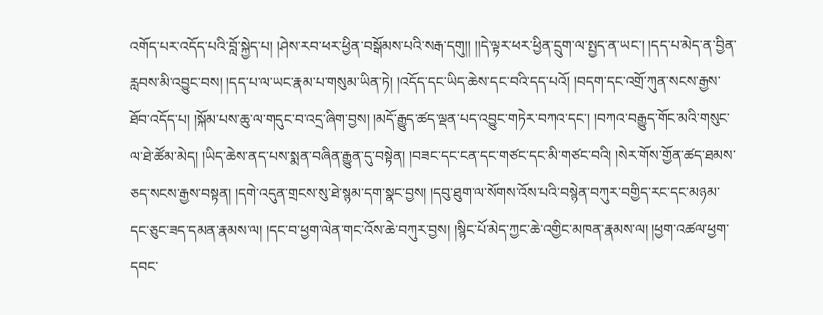འགོད་པར་འདོད་པའི་བློ་སྐྱེད་པ། །ཤེས་རབ་ཕར་ཕྱིན་བསྒོམས་པའི་སརྒ་དགུ།། །།དེ་ལྟར་ཕར་ཕྱིན་དྲུག་ལ་སྤྱད་ན་ཡང་། །དད་པ་མེད་ན་བྱིན་རླབས་མི་འབྱུང་བས། །དད་པ་ལ་ཡང་རྣམ་པ་གསུམ་ཡིན་ཏེ། །འདོད་དང་ཡིད་ཆེས་དང་བའི་དད་པའོ། །བདག་དང་འགྲོ་ཀུན་སངས་རྒྱས་ཐོབ་འདོད་པ། །སྐོམ་པས་ཆུ་ལ་གདུང་བ་འདྲ་ཞིག་བྱས། །མདོ་རྒྱུད་ཚད་ལྡན་པད་འབྱུང་གཏེར་བཀའ་དང་། །བཀའ་བརྒྱུད་གོང་མའི་གསུང་ལ་ཐེ་ཚོམ་མེད། །ཡིད་ཆེས་ནད་པས་སྨན་བཞིན་རྒྱུན་དུ་བསྟེན། །བཟང་དང་ངན་དང་གཙང་དང་མི་གཙང་བའི། །སེར་གོས་གྱོན་ཚད་ཐམས་ཅད་སངས་རྒྱས་བསྟན། །དགེ་འདུན་གྲངས་སུ་ཐེ་སྙམ་དག་སྣང་བྱས། །དབུ་ཐུག་ལ་སོགས་འོས་པའི་བསྙེན་བཀུར་བགྱིད་རང་དང་མཉམ་དང་ཅུང་ཟད་དམན་རྣམས་ལ། །དང་བ་ཕྱག་ལེན་གང་འོས་ཆེ་བཀུར་བྱས། །སྙིང་པོ་མེད་ཀྱང་ཆེ་འགྱིང་མཁན་རྣམས་ལ། །ཕྱག་འཚལ་ཕྱག་དབང་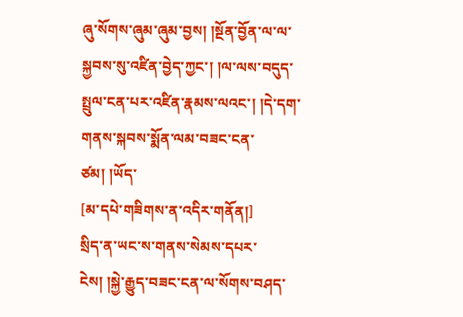ཞུ་སོགས་ཞུམ་ཞུམ་བྱས། །སྔོན་བྱོན་ལ་ལ་སྐྱབས་སུ་འཛིན་བྱེད་ཀྱང་། །ལ་ལས་བདུད་སྤྲུལ་ངན་པར་འཛིན་རྣམས་ལའང་། །དེ་དག་གནས་སྐབས་སྨོན་ལམ་བཟང་ངན་ཙམ། །ཡོད་
[མ་དཔེ་གཟིགས་ན་འདིར་གནོན།]
སྲིད་ན་ཡང་ས་གནས་སེམས་དཔར་ངེས། །སྐྱེ་རྒྱུད་བཟང་ངན་ལ་སོགས་བཤད་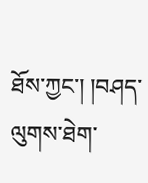ཐོས་ཀྱང་། །བཤད་ལུགས་ཐེག་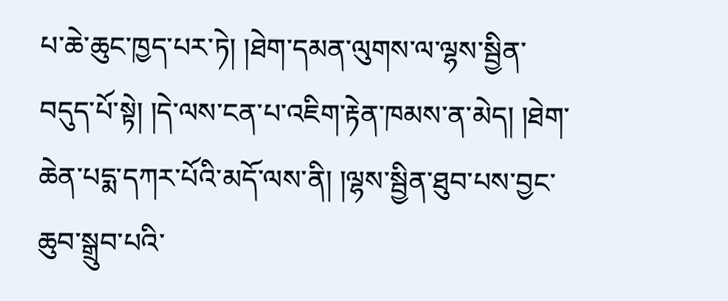པ་ཆེ་ཆུང་ཁྱད་པར་ཏེ། །ཐེག་དམན་ལུགས་ལ་ལྷས་སྦྱིན་བདུད་པོ་སྟེ། །དེ་ལས་ངན་པ་འཇིག་རྟེན་ཁམས་ན་མེད། །ཐེག་ཆེན་པདྨ་དཀར་པོའི་མདོ་ལས་ནི། །ལྷས་སྦྱིན་ཐུབ་པས་བྱང་ཆུབ་སྒྲུབ་པའི་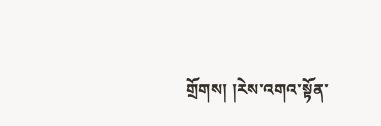གྲོགས། །རེས་འགའ་སྟོན་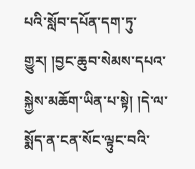པའི་སློབ་དཔོན་དག་ཏུ་གྱུར། །བྱང་ཆུབ་སེམས་དཔའ་སྐྱེས་མཆོག་ཡིན་པ་སྟེ། །དེ་ལ་སྨོད་ན་ངན་སོང་ལྟུང་བའི་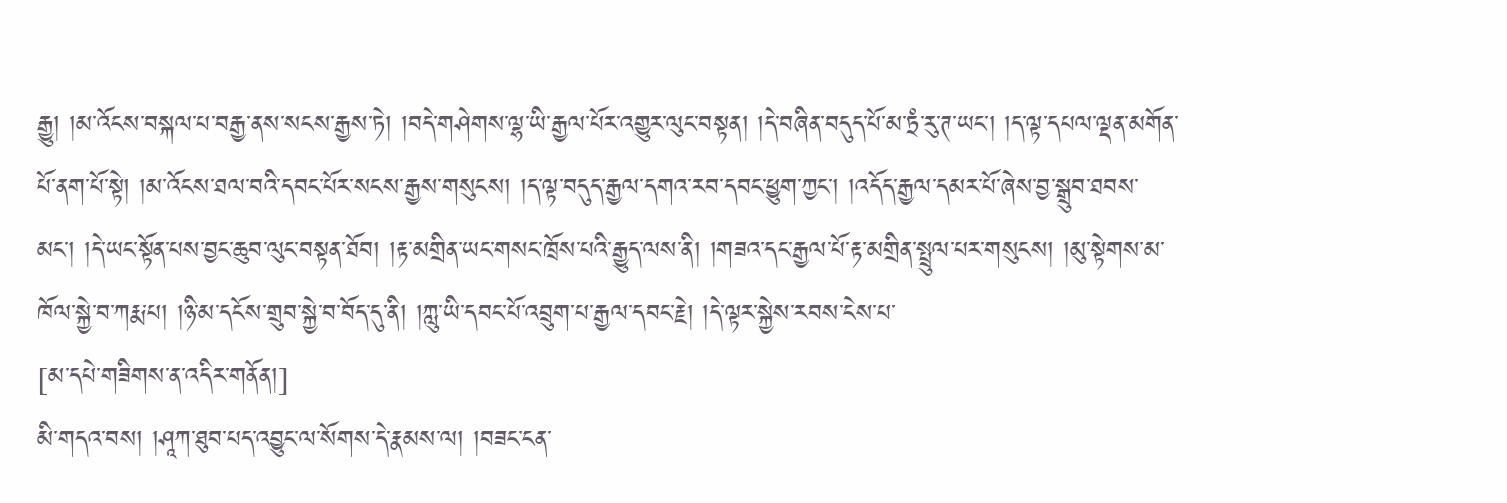རྒྱུ། །མ་འོངས་བསྐལ་པ་བརྒྱ་ནས་སངས་རྒྱས་ཏེ། །བདེ་གཤེགས་ལྷ་ཡི་རྒྱལ་པོར་འགྱུར་ལུང་བསྟན། །དེ་བཞིན་བདུད་པོ་མ་ཏྲཾ་རུ་ཊ་ཡང་། །ད་ལྟ་དཔལ་ལྡན་མགོན་པོ་ནག་པོ་སྟེ། །མ་འོངས་ཐལ་བའི་དབང་པོར་སངས་རྒྱས་གསུངས། །ད་ལྟ་བདུད་རྒྱལ་དགའ་རབ་དབང་ཕྱུག་ཀྱང་། །འདོད་རྒྱལ་དམར་པོ་ཞེས་བྱ་སྒྲུབ་ཐབས་མང་། །དེ་ཡང་སྟོན་པས་བྱང་ཆུབ་ལུང་བསྟན་ཐོབ། །རྟ་མགྲིན་ཡང་གསང་ཁྲོས་པའི་རྒྱུད་ལས་ནི། །གཟའ་དང་རྒྱལ་པོ་རྟ་མགྲིན་སྤྲུལ་པར་གསུངས། །མུ་སྟེགས་མ་ཁོལ་སྐྱེ་བ་ཀརྨ་པ། །ཉི་མ་དངོས་གྲུབ་སྐྱེ་བ་བོད་དུ་ནི། །ཀླུ་ཡི་དབང་པོ་འབྲུག་པ་རྒྱལ་དབང་རྗེ། །དེ་ལྟར་སྐྱེས་རབས་ངེས་པ་
[མ་དཔེ་གཟིགས་ན་འདིར་གནོན།]
མི་གདའ་བས། །ཤཱཀ་ཐུབ་པད་འབྱུང་ལ་སོགས་དེ་རྣམས་ལ། །བཟང་ངན་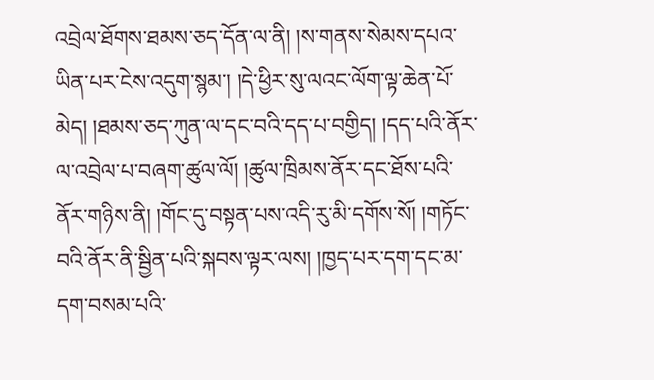འབྲེལ་ཐོགས་ཐམས་ཅད་དོན་ལ་ནི། །ས་གནས་སེམས་དཔའ་ཡིན་པར་ངེས་འདུག་སྙམ་། །དེ་ཕྱིར་སུ་ལའང་ལོག་ལྟ་ཆེན་པོ་མེད། །ཐམས་ཅད་ཀུན་ལ་དང་བའི་དད་པ་བགྱིད། །དད་པའི་ནོར་ལ་འབྲེལ་པ་བཞག་ཚུལ་ལོ། །ཚུལ་ཁྲིམས་ནོར་དང་ཐོས་པའི་ནོར་གཉིས་ནི། །གོང་དུ་བསྟན་པས་འདི་རུ་མི་དགོས་སོ། །གཏོང་བའི་ནོར་ནི་སྦྱིན་པའི་སྐབས་ལྟར་ལས། །ཁྱད་པར་དག་དང་མ་དག་བསམ་པའི་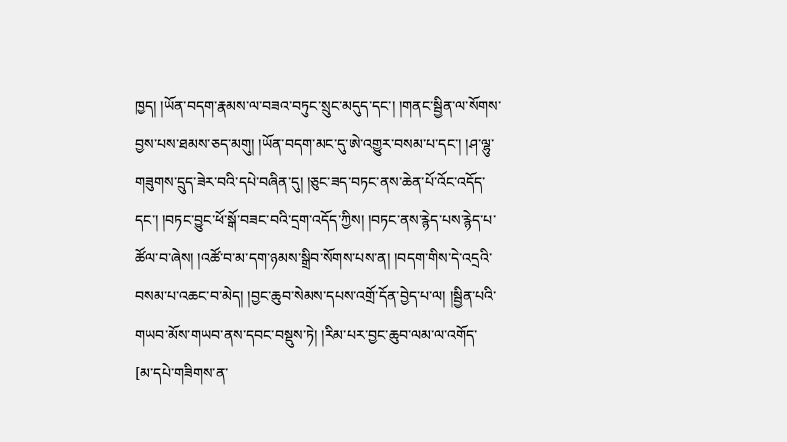ཁྱད། །ཡོན་བདག་རྣམས་ལ་བཟའ་བཏུང་སྲུང་མདུད་དང་། །གནང་སྦྱིན་ལ་སོགས་བྱས་པས་ཐམས་ཅད་མགུ། །ཡོན་བདག་མང་དུ་ཨེ་འགྱུར་བསམ་པ་དང་། །ཤ་ལྷུ་གཟུགས་དྲུད་ཟེར་བའི་དཔེ་བཞིན་དུ། །ཅུང་ཟད་བཏང་ནས་ཆེན་པོ་འོང་འདོད་དང་། །བཏང་བྱུང་ཕོ་སྒོ་བཟང་བའི་དྲག་འདོད་ཀྱིས། །བཏང་ནས་རྙེད་པས་རྙེད་པ་ཚོལ་བ་ཞེས། །འཚོ་བ་མ་དག་ཉམས་སྒྲིབ་སོགས་པས་ན། །བདག་གིས་དེ་འདྲའི་བསམ་པ་འཆང་བ་མེད། །བྱང་ཆུབ་སེམས་དཔས་འགྲོ་དོན་བྱེད་པ་ལ། །སྦྱིན་པའི་གཡབ་མོས་གཡབ་ནས་དབང་བསྡུས་ཏེ། །རིམ་པར་བྱང་ཆུབ་ལམ་ལ་འགོད་
[མ་དཔེ་གཟིགས་ན་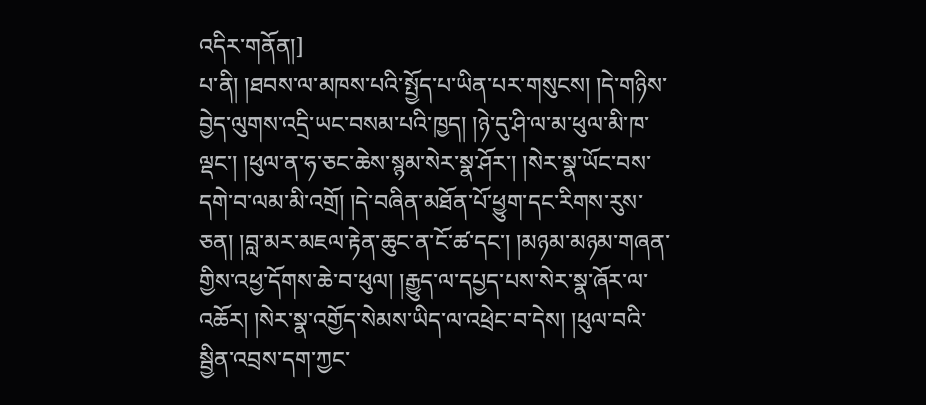འདིར་གནོན།]
པ་ནི། །ཐབས་ལ་མཁས་པའི་སྤྱོད་པ་ཡིན་པར་གསུངས། །དེ་གཉིས་བྱེད་ལུགས་འདྲི་ཡང་བསམ་པའི་ཁྱད། །ཉེ་དུ་ཤི་ལ་མ་ཕུལ་མི་ཁ་ལྡང་། །ཕུལ་ན་ཧ་ཅང་ཆེས་སྙམ་སེར་སྣ་ཤོར་། །སེར་སྣ་ཡོང་བས་དགེ་བ་ལམ་མི་འགྲོ། །དེ་བཞིན་མཐོན་པོ་ཕྱུག་དང་རིགས་རུས་ཅན། །བླ་མར་མཇལ་རྟེན་ཆུང་ན་ངོ་ཚ་དང་། །མཉམ་མཉམ་གཞན་གྱིས་འཕྱ་དོགས་ཆེ་བ་ཕུལ། །རྒྱུད་ལ་དཔྱད་པས་སེར་སྣ་ཞོར་ལ་འཆོར། །སེར་སྣ་འགྱོད་སེམས་ཡིད་ལ་འཕྲེང་བ་དེས། །ཕུལ་བའི་སྦྱིན་འབྲས་དག་ཀྱང་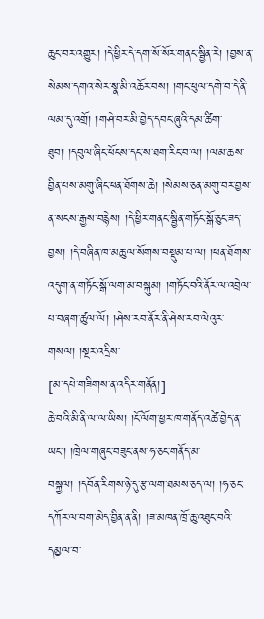ཆུང་བར་འགྱུར། །དེ་ཕྱིར་དེ་དག་སོ་སོར་གནང་སྦྱིན་རེ། །བྱས་ན་སེམས་དགའ་སེར་སྣ་མི་འཆོར་བས། །གང་ཕུལ་དགེ་བ་དེ་ནི་ལམ་དུ་འགྲོ། །གཤེ་བར་མི་བྱེད་དབང་ཞུའི་དམ་ཚིག་ཐུབ། །དབུལ་ཞིང་ཕོངས་དང་ས་ཐག་རིང་བ་ལ། །ལམ་ཆས་བྱིན་པས་མགུ་ཞིང་ཕན་ཐོགས་ཆེ། །སེམས་ཅན་མགུ་བར་བྱས་ན་སངས་རྒྱས་བརྙེས། །དེ་ཕྱིར་གནང་སྦྱིན་གཏོང་སྒོ་ཅུང་ཟད་བྱས། །དེ་བཞིན་ཁ་མཆུ་ལ་སོགས་བསྡུམ་པ་ལ། །ཕན་ཐོགས་འདུག་ན་གཏོང་སྒོ་ལག་མ་བསྐུམ། །གཏོང་བའི་ནོར་ལ་འབྲེལ་པ་བཞག་ཚུལ་ལོ། །ཤེས་རབ་ནོར་ནི་ཤེས་རབ་ལེའུར་གསལ། །སྔར་འདྲིས་
[མ་དཔེ་གཟིགས་ན་འདིར་གནོན།]
ཆེ་བའི་མི་ནི་ལ་ལ་ཡིས། །ངོ་ལོག་ཕྱར་ཁ་གནོད་འཚེ་བྱེད་ན་ཡང་། །ཁྲེལ་གཞུང་བཟུང་ནས་ཧ་ཅང་གནོད་མ་བསྐྱལ། །དབོན་རིགས་ཉེ་དུ་རྩ་ལག་ཐམས་ཅད་ལ། །ཧ་ཅང་དཀོར་ལ་བག་མེད་བྱིན་ན་ནི། །ཟ་མཁན་ཁྲོ་ཆུ་འཐུང་བའི་དམྱལ་བ་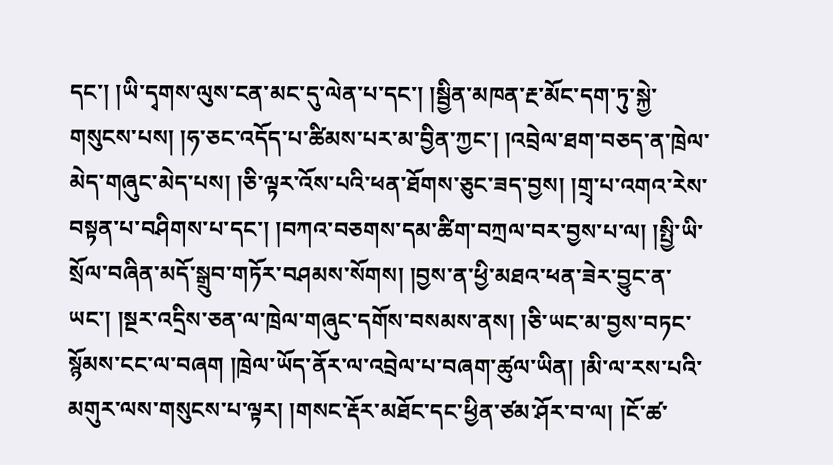དང་། །ཡི་དྭགས་ལུས་ངན་མང་དུ་ལེན་པ་དང་། །སྦྱིན་མཁན་རྔ་མོང་དག་ཏུ་སྐྱེ་གསུངས་པས། །ཧ་ཅང་འདོད་པ་ཚིམས་པར་མ་བྱིན་ཀྱང་། །འབྲེལ་ཐག་བཅད་ན་ཁྲེལ་མེད་གཞུང་མེད་པས། །ཅི་ལྟར་འོས་པའི་ཕན་ཐོགས་ཅུང་ཟད་བྱས། །གྲྭ་པ་འགའ་རེས་བསྟན་པ་བཤིགས་པ་དང་། །བཀའ་བཅགས་དམ་ཚིག་བཀྲལ་བར་བྱས་པ་ལ། །སྤྱི་ཡི་སྲོལ་བཞིན་མདོ་སྒྲུབ་གཏོར་བཤམས་སོགས། །བྱས་ན་ཕྱི་མཐའ་ཕན་ཟེར་བྱུང་ན་ཡང་། །སྔར་འདྲིས་ཅན་ལ་ཁྲེལ་གཞུང་དགོས་བསམས་ནས། །ཅི་ཡང་མ་བྱས་བཏང་སྙོམས་ངང་ལ་བཞག །ཁྲེལ་ཡོད་ནོར་ལ་འབྲེལ་པ་བཞག་ཚུལ་ཡིན། །མི་ལ་རས་པའི་མགུར་ལས་གསུངས་པ་ལྟར། །གསང་རྡོར་མཐོང་དང་ཕྱིན་ཙམ་ཤོར་བ་ལ། །ངོ་ཚ་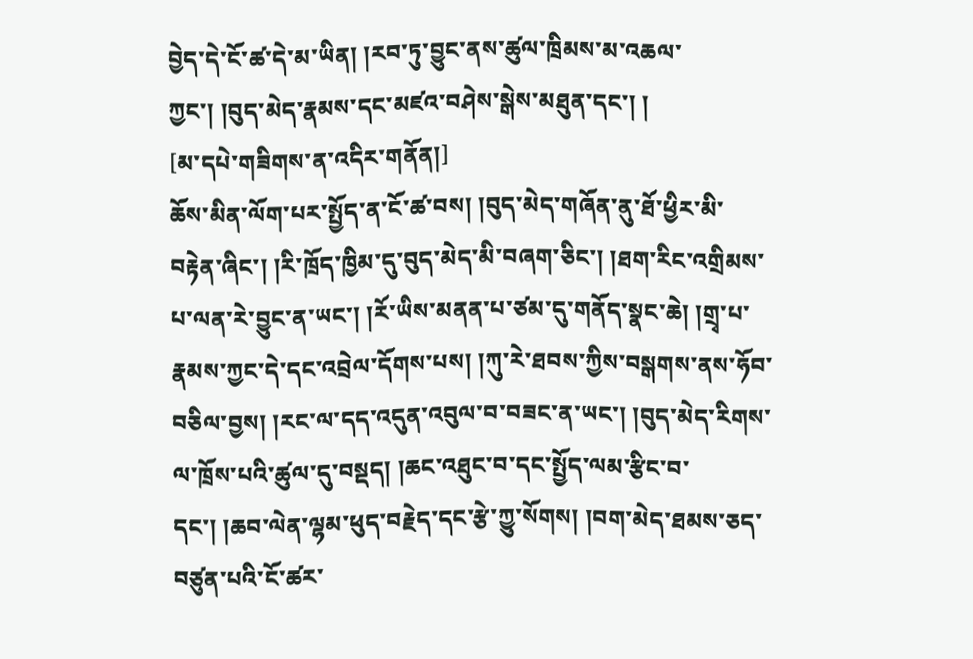བྱེད་དེ་ངོ་ཚ་དེ་མ་ཡིན། །རབ་ཏུ་བྱུང་ནས་ཚུལ་ཁྲིམས་མ་འཆལ་ཀྱང་། །བུད་མེད་རྣམས་དང་མཛའ་བཤེས་སྒེས་མཐུན་དང་། །
[མ་དཔེ་གཟིགས་ན་འདིར་གནོན།]
ཆོས་མིན་ལོག་པར་སྤྱོད་ན་ངོ་ཚ་བས། །བུད་མེད་གཞོན་ནུ་ཐོ་ཕྱིར་མི་བརྟེན་ཞིང་། །རི་ཁྲོད་ཁྱིམ་དུ་བུད་མེད་མི་བཞག་ཅིང་། །ཐག་རིང་འགྲིམས་པ་ལན་རེ་བྱུང་ན་ཡང་། །རོ་ཡིས་མནན་པ་ཙམ་དུ་གནོད་སྣང་ཆེ། །གྲྭ་པ་རྣམས་ཀྱང་དེ་དང་འབྲེལ་དོགས་པས། །ཀུ་རེ་ཐབས་ཀྱིས་བསྒགས་ནས་ཧོབ་བཅིལ་བྱས། །རང་ལ་དད་འདུན་འབུལ་བ་བཟང་ན་ཡང་། །བུད་མེད་རིགས་ལ་ཁྲོས་པའི་ཚུལ་དུ་བསྡད། །ཆང་འཐུང་བ་དང་སྤྱོད་ལམ་རྩིང་བ་དང་། །ཆབ་ལེན་ལྷམ་ཕུད་བརྗེད་དང་རྩེ་ཀྱུ་སོགས། །བག་མེད་ཐམས་ཅད་བཙུན་པའི་ངོ་ཚར་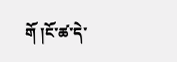གོ །ངོ་ཚ་དེ་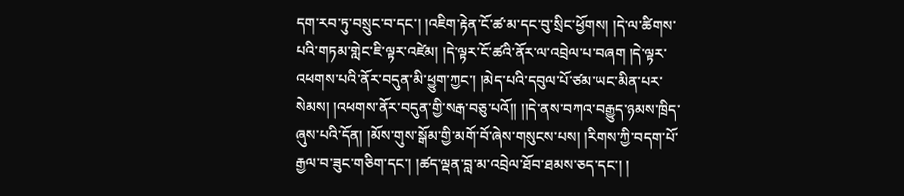དག་རབ་ཏུ་བསྲུང་བ་དང་། །འཇིག་རྟེན་ངོ་ཚ་མ་དང་བུ་སྲིང་ཕྱོགས། །དེ་ལ་ཚིགས་པའི་གཏམ་གླེང་ཇི་ལྟར་འཛེམ། །དེ་ལྟར་ངོ་ཚའི་ནོར་ལ་འབྲེལ་པ་བཞག །དེ་ལྟར་འཕགས་པའི་ནོར་བདུན་མི་ཕྱུག་ཀྱང་། །མེད་པའི་དབུལ་པོ་ཙམ་ཡང་མིན་པར་སེམས། །འཕགས་ནོར་བདུན་གྱི་སརྒ་བཅུ་པའོ།། །།དེ་ནས་བཀའ་བརྒྱུད་ཉམས་ཁྲིད་ཞུས་པའི་དོན། །མོས་གུས་སྒོམ་གྱི་མགོ་བོ་ཞེས་གསུངས་པས། །རིགས་ཀྱི་བདག་པོ་རྒྱལ་བ་ཟུང་གཅིག་དང་། །ཚད་ལྡན་བླ་མ་འབྲེལ་ཐོབ་ཐམས་ཅད་དང་། །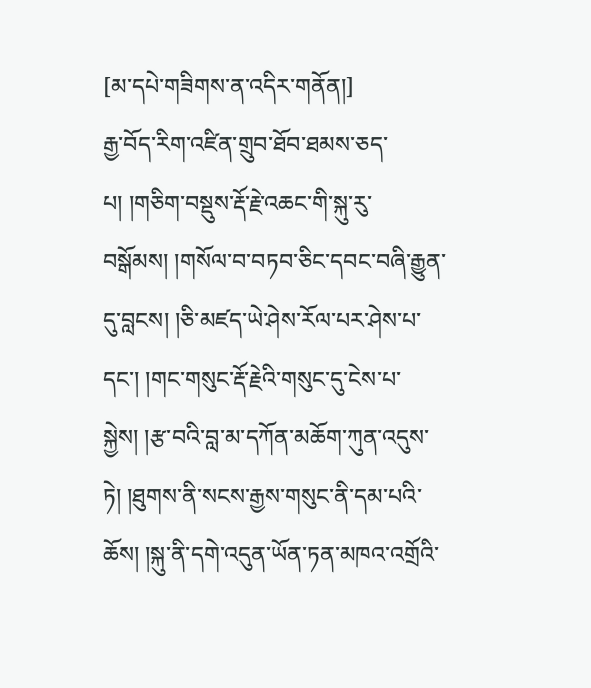[མ་དཔེ་གཟིགས་ན་འདིར་གནོན།]
རྒྱ་བོད་རིག་འཛིན་གྲུབ་ཐོབ་ཐམས་ཅད་པ། །གཅིག་བསྡུས་རྡོ་རྗེ་འཆང་གི་སྐུ་རུ་བསྒོམས། །གསོལ་བ་བཏབ་ཅིང་དབང་བཞི་རྒྱུན་དུ་བླངས། །ཅི་མཛད་ཡེ་ཤེས་རོལ་པར་ཤེས་པ་དང་། །གང་གསུང་རྡོ་རྗེའི་གསུང་དུ་ངེས་པ་སྐྱེས། །རྩ་བའི་བླ་མ་དཀོན་མཆོག་ཀུན་འདུས་ཏེ། །ཐུགས་ནི་སངས་རྒྱས་གསུང་ནི་དམ་པའི་ཆོས། །སྐུ་ནི་དགེ་འདུན་ཡོན་ཏན་མཁའ་འགྲོའི་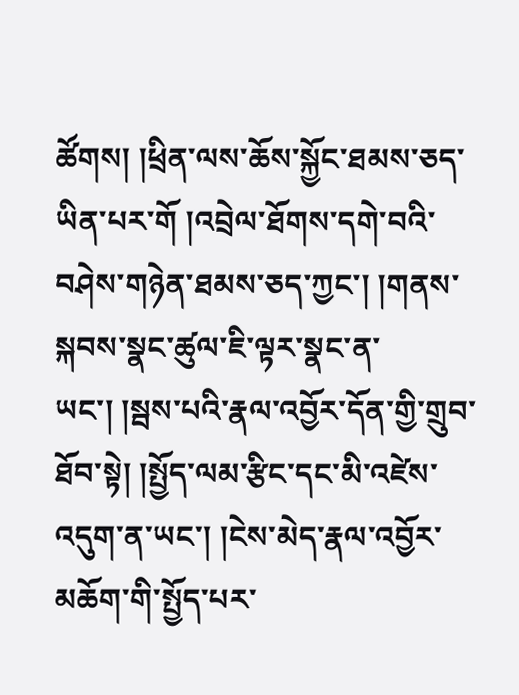ཚོགས། །ཕྲིན་ལས་ཆོས་སྐྱོང་ཐམས་ཅད་ཡིན་པར་གོ །འབྲེལ་ཐོགས་དགེ་བའི་བཤེས་གཉེན་ཐམས་ཅད་ཀྱང་། །གནས་སྐབས་སྣང་ཚུལ་ཇི་ལྟར་སྣང་ན་ཡང་། །སྦས་པའི་རྣལ་འབྱོར་དོན་གྱི་གྲུབ་ཐོབ་སྟེ། །སྤྱོད་ལམ་རྩིང་དང་མི་འཛེས་འདུག་ན་ཡང་། །ངེས་མེད་རྣལ་འབྱོར་མཆོག་གི་སྤྱོད་པར་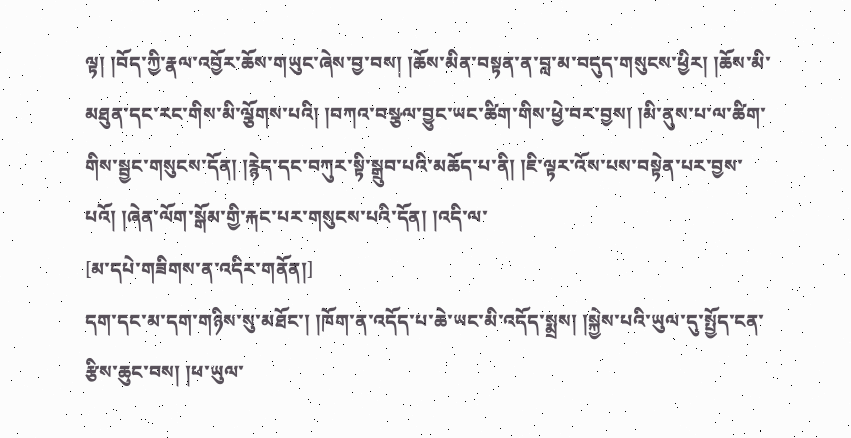ལྟ། །བོད་ཀྱི་རྣལ་འབྱོར་ཆོས་གཡུང་ཞེས་བྱ་བས། །ཆོས་མིན་བསྟན་ན་བླ་མ་བདུད་གསུངས་ཕྱིར། །ཆོས་མི་མཐུན་དང་རང་གིས་མི་ལྕོགས་པའི། །བཀའ་བསྩལ་བྱུང་ཡང་ཚིག་གིས་ཕྱེ་བར་བྱས། །མི་ནུས་པ་ལ་ཚིག་གིས་སྦྱང་གསུངས་དོན། །རྙེད་དང་བཀུར་སྟི་སྒྲུབ་པའི་མཆོད་པ་ནི། །ཇི་ལྟར་འོས་པས་བསྟེན་པར་བྱས་པའོ། །ཞེན་ལོག་སྒོམ་གྱི་རྐང་པར་གསུངས་པའི་དོན། །འདི་ལ་
[མ་དཔེ་གཟིགས་ན་འདིར་གནོན།]
དག་དང་མ་དག་གཉིས་སུ་མཐོང་། །ཁོག་ན་འདོད་པ་ཆེ་ཡང་མི་འདོད་སྨྲས། །སྐྱེས་པའི་ཡུལ་དུ་སྤྱོད་ངན་རྩིས་ཆུང་བས། །ཕ་ཡུལ་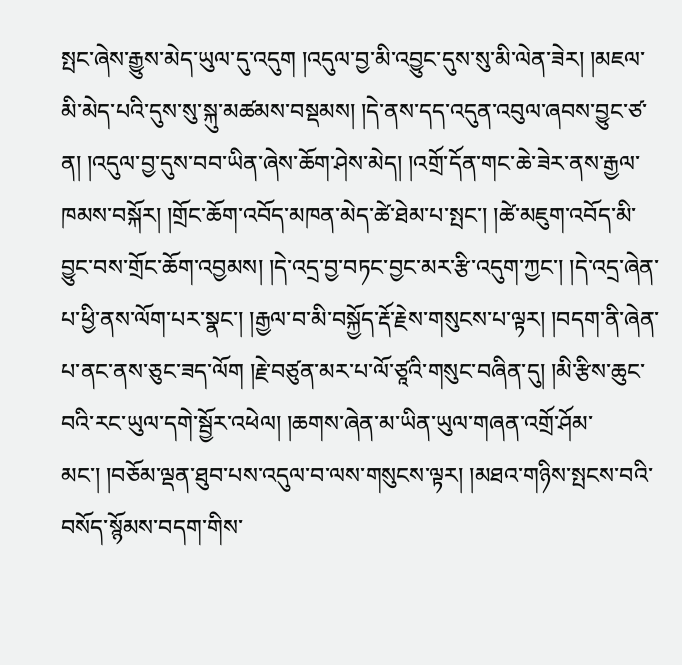སྤང་ཞེས་རྒྱུས་མེད་ཡུལ་དུ་འདུག །འདུལ་བྱ་མི་འབྱུང་དུས་སུ་མི་ལེན་ཟེར། །མཇལ་མི་མེད་པའི་དུས་སུ་སྐུ་མཚམས་བསྡམས། །དེ་ནས་དད་འདུན་འབུལ་ཞབས་བྱུང་ཙ་ན། །འདུལ་བྱ་དུས་བབ་ཡིན་ཞེས་ཆོག་ཤེས་མེད། །འགྲོ་དོན་གང་ཆེ་ཟེར་ནས་རྒྱལ་ཁམས་བསྐོར། །གྲོང་ཆོག་འབོད་མཁན་མེད་ཚེ་ཐེམ་པ་སྤང་། །ཚེ་མཇུག་འབོད་མི་བྱུང་བས་གྲོང་ཆོག་འབྱམས། །དེ་འདྲ་བྱ་བཏང་བྱང་མར་རྩི་འདུག་ཀྱང་། །དེ་འདྲ་ཞེན་པ་ཕྱི་ནས་ལོག་པར་སྣང་། །རྒྱལ་བ་མི་བསྐྱོད་རྡོ་རྗེས་གསུངས་པ་ལྟར། །བདག་ནི་ཞེན་པ་ནང་ནས་ཅུང་ཟད་ལོག །རྗེ་བཙུན་མར་པ་ལོ་ཙཱའི་གསུང་བཞིན་དུ། །མི་རྩིས་ཆུང་བའི་རང་ཡུལ་དགེ་སྦྱོར་འཕེལ། །ཆགས་ཞེན་མ་ཡིན་ཡུལ་གཞན་འགྲོ་ཤོམ་མང་། །བཅོམ་ལྡན་ཐུབ་པས་འདུལ་བ་ལས་གསུངས་ལྟར། །མཐའ་གཉིས་སྤངས་བའི་བསོད་སྙོམས་བདག་གིས་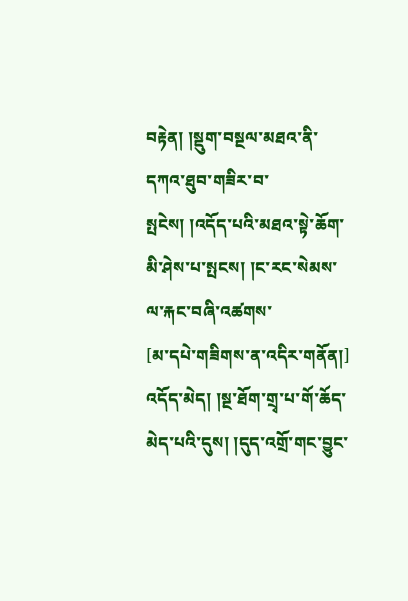བརྟེན། །སྡུག་བསྔལ་མཐའ་ནི་དཀའ་ཐུབ་གཟིར་བ་སྤངེས། །འདོད་པའི་མཐའ་སྟེ་ཆོག་མི་ཤེས་པ་སྤངས། །ང་རང་སེམས་ལ་རྐང་བཞི་འཚགས་
[མ་དཔེ་གཟིགས་ན་འདིར་གནོན།]
འདོད་མེད། །སྔ་ཐོག་གྲྭ་པ་གོ་ཆོད་མེད་པའི་དུས། །དུད་འགྲོ་གང་བྱུང་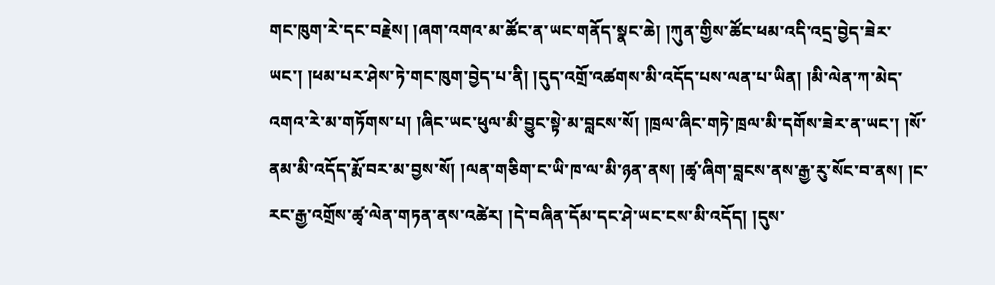གང་ཁུག་རེ་དང་བརྗེས། །ཞག་འགའ་མ་ཚོང་ན་ཡང་གནོད་སྣང་ཆེ། །ཀུན་གྱིས་ཚོང་ཕམ་འདི་འདྲ་བྱེད་ཟེར་ཡང་། །ཕམ་པར་ཤེས་ཏེ་གང་ཁུག་བྱེད་པ་ནི། །དུད་འགྲོ་འཚགས་མི་འདོད་པས་ལན་པ་ཡིན། །མི་ལེན་ཀ་མེད་འགའ་རེ་མ་གཏོགས་པ། །ཞིང་ཡང་ཕུལ་མི་བྱུང་སྟེ་མ་བླངས་སོ། །ཁྲལ་ཞིང་གཏེ་ཁྲལ་མི་དགོས་ཟེར་ན་ཡང་། །སོ་ནམ་མི་འདོད་རྨོ་བར་མ་བྱས་སོ། །ལན་གཅིག་ང་ཡི་ཁ་ལ་མི་ཉན་ནས། །ཚྭ་ཞིག་བླངས་ནས་རྒྱ་རུ་སོང་བ་ནས། །ང་རང་རྒྱ་འགྲོས་ཚྭ་ལེན་གཏན་ནས་འཚེར། །དེ་བཞིན་དོམ་དང་ཤེ་ཡང་ངས་མི་འདོད། །དུས་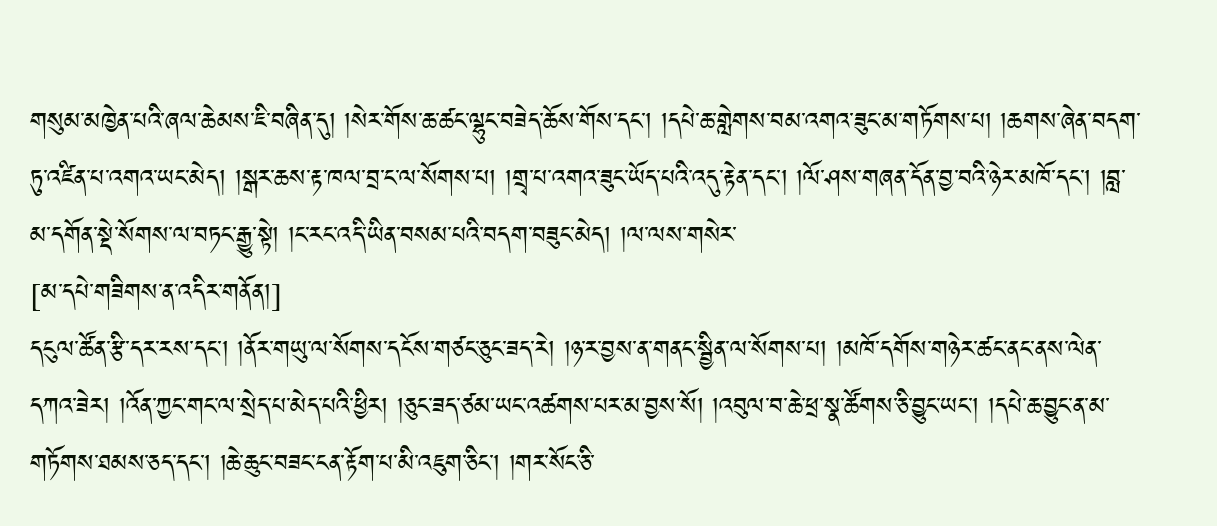གསུམ་མཁྱེན་པའི་ཞལ་ཆེམས་ཇི་བཞིན་དུ། །སེར་གོས་ཆ་ཚང་ལྷུང་བཟེད་ཆོས་གོས་དང་། །དཔེ་ཆ་གླེགས་བམ་འགའ་ཟུང་མ་གཏོགས་པ། །ཆགས་ཞེན་བདག་ཏུ་འཛིན་པ་འགའ་ཡང་མེད། །སྒར་ཆས་རྟ་ཁལ་བྲ་ང་ལ་སོགས་པ། །གྲྭ་པ་འགའ་ཟུང་ཡོད་པའི་འདུ་རྟེན་དང་། །ལོ་ཤས་གཞན་དོན་བྱ་བའི་ཉེར་མཁོ་དང་། །བླ་མ་དགོན་སྡེ་སོགས་ལ་བཏང་རྒྱུ་སྟེ། །ང་རང་འདི་ཡིན་བསམ་པའི་བདག་བཟུང་མེད། །ལ་ལས་གསེར་
[མ་དཔེ་གཟིགས་ན་འདིར་གནོན།]
དངུལ་ཚོན་རྩི་དར་རས་དང་། །ནོར་གཡུ་ལ་སོགས་དངོས་གཙང་ཅུང་ཟད་རེ། །ཉ་ར་བྱས་ན་གནང་སྦྱིན་ལ་སོགས་པ། །མཁོ་དགོས་གཉེར་ཚང་ནང་ནས་ལེན་དཀའ་ཟེར། །འོན་ཀྱང་གང་ལ་སྲེད་པ་མེད་པའི་ཕྱིར། །ཅུང་ཟད་ཙམ་ཡང་འཚགས་པར་མ་བྱས་སོ། །འབུལ་བ་ཆེ་ཕྲ་སྣ་ཚོགས་ཅི་བྱུང་ཡང་། །དཔེ་ཆ་བྱུང་ན་མ་གཏོགས་ཐམས་ཅད་དང་། །ཆེ་ཆུང་བཟང་ངན་རྟོག་པ་མི་འཇུག་ཅིང་། །གར་སོང་ཅི་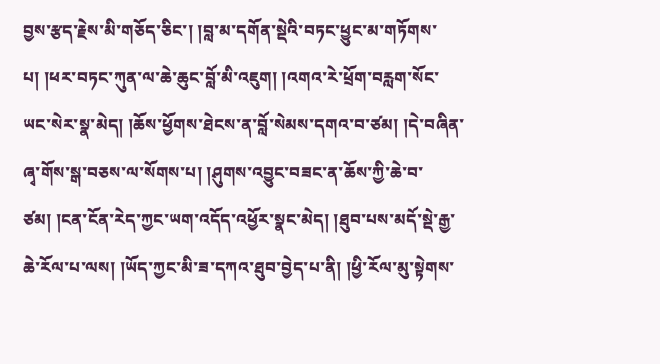བྱས་རྩད་རྗེས་མི་གཅོད་ཅིང་། །བླ་མ་དགོན་སྡེའི་བཏང་ཕྱུང་མ་གཏོགས་པ། །ཕར་བཏང་ཀུན་ལ་ཆེ་ཆུང་བློ་མི་འཇུག། །འགའ་རེ་ཕྲོག་བརླག་སོང་ཡང་སེར་སྣ་མེད། །ཆོས་ཕྱོགས་ཐེངས་ན་བློ་སེམས་དགའ་བ་ཙམ། །དེ་བཞིན་ཞྭ་གོས་སྒ་བཅས་ལ་སོགས་པ། །ཤུགས་འབྱུང་བཟང་ན་ཆོས་ཀྱི་ཆེ་བ་ཙམ། །ངན་ངོན་རེད་ཀྱང་ཡག་འདོད་འཕྱོར་སྣང་མེད། །ཐུབ་པས་མདོ་སྡེ་རྒྱ་ཆེ་རོལ་པ་ལས། །ཡོད་ཀྱང་མི་ཟ་དཀའ་ཐུབ་བྱེད་པ་ནི། །ཕྱི་རོལ་མུ་སྟེགས་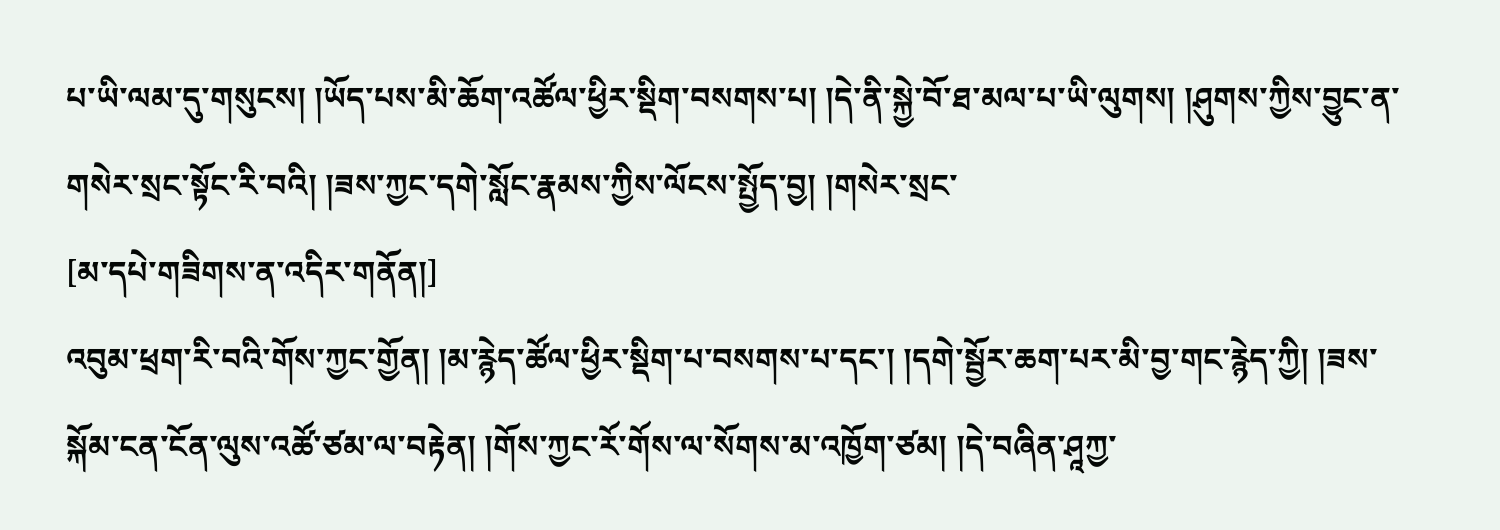པ་ཡི་ལམ་དུ་གསུངས། །ཡོད་པས་མི་ཆོག་འཚོལ་ཕྱིར་སྡིག་བསགས་པ། །དེ་ནི་སྐྱེ་བོ་ཐ་མལ་པ་ཡི་ལུགས། །ཤུགས་ཀྱིས་བྱུང་ན་གསེར་སྲང་སྟོང་རི་བའི། །ཟས་ཀྱང་དགེ་སློང་རྣམས་ཀྱིས་ལོངས་སྤྱོད་བྱ། །གསེར་སྲང་
[མ་དཔེ་གཟིགས་ན་འདིར་གནོན།]
འབུམ་ཕྲག་རི་བའི་གོས་ཀྱང་གྱོན། །མ་རྙེད་ཚོལ་ཕྱིར་སྡིག་པ་བསགས་པ་དང་། །དགེ་སྦྱོར་ཆག་པར་མི་བྱ་གང་རྙེད་ཀྱི། །ཟས་སྐོམ་ངན་ངོན་ལུས་འཚོ་ཙམ་ལ་བརྟེན། །གོས་ཀྱང་རོ་གོས་ལ་སོགས་མ་འཁྱོག་ཙམ། །དེ་བཞིན་ཤཱཀྱ་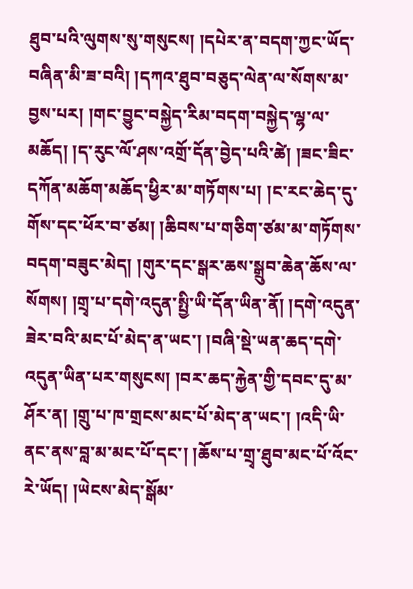ཐུབ་པའི་ལུགས་སུ་གསུངས། །དཔེར་ན་བདག་ཀྱང་ཡོད་བཞིན་མི་ཟ་བའི། །དཀའ་ཐུབ་བཅུད་ལེན་ལ་སོགས་མ་བྱས་པར། །གང་བྱུང་བསྐྱེད་རིམ་བདག་བསྐྱེད་ལྷ་ལ་མཆོད། །ད་རུང་ལོ་ཤས་འགྲོ་དོན་བྱེད་པའི་ཚེ། །ཟང་ཟིང་དཀོན་མཆོག་མཆོད་ཕྱིར་མ་གཏོགས་པ། །ང་རང་ཆེད་དུ་གོས་དང་ཕོར་བ་ཙམ། །ཆིབས་པ་གཅིག་ཙམ་མ་གཏོགས་བདག་བཟུང་མེད། །གུར་དང་སྒར་ཆས་སྒྲུབ་ཆེན་ཆོས་ལ་སོགས། །གྲྭ་པ་དགེ་འདུན་སྤྱི་ཡི་དོན་ཡིན་ནོ། །དགེ་འདུན་ཟེར་བའི་མང་པོ་མེད་ན་ཡང་། །བཞི་སྡེ་ཡན་ཆད་དགེ་འདུན་ཡིན་པར་གསུངས། །བར་ཆད་རྐྱེན་གྱི་དབང་དུ་མ་ཤོར་ན། །གྲུ་པ་ཁ་གྲངས་མང་པོ་མེད་ན་ཡང་། །འདི་ཡི་ནང་ནས་བླ་མ་མང་པོ་དང་། །ཆོས་པ་གྲྭ་ཐུབ་མང་པོ་འོང་རེ་ཡོད། །ཡེངས་མེད་སྒོམ་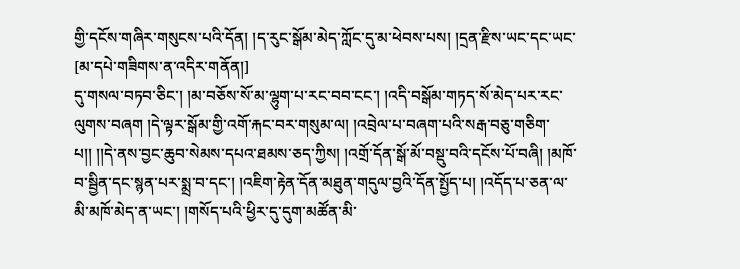གྱི་དངོས་གཞིར་གསུངས་པའི་དོན། །ད་རུང་སྒོམ་མེད་ཀློང་དུ་མ་ཕེབས་པས། །དྲན་རྫིས་ཡང་དང་ཡང་
[མ་དཔེ་གཟིགས་ན་འདིར་གནོན།]
དུ་གསལ་བཏབ་ཅིང་། །མ་བཅོས་སོ་མ་ལྷུག་པ་རང་བབ་ངང་། །འདི་བསྒོམ་གཏད་སོ་མེད་པར་རང་ལུགས་བཞག །དེ་ལྟར་སྒོམ་གྱི་འགོ་རྐང་བར་གསུམ་ལ། །འབྲེལ་པ་བཞག་པའི་སརྒ་བཅུ་གཅིག་པ།། །།དེ་ནས་བྱང་ཆུབ་སེམས་དཔའ་ཐམས་ཅད་ཀྱིས། །འགྲོ་དོན་སྒོ་མོ་བསྡུ་བའི་དངོས་པོ་བཞི། །མཁོ་བ་སྦྱིན་དང་སྙན་པར་སྨྲ་བ་དང་། །འཇིག་རྟེན་དོན་མཐུན་གདུལ་བྱའི་དོན་སྤྱོད་པ། །འདོད་པ་ཅན་ལ་མི་མཁོ་མེད་ན་ཡང་། །གསོད་པའི་ཕྱིར་དུ་དུག་མཚོན་མི་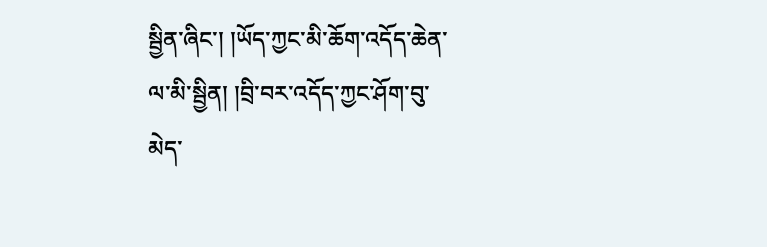སྦྱིན་ཞིང་། །ཡོད་ཀྱང་མི་ཆོག་འདོད་ཆེན་ལ་མི་སྦྱིན། །བྲི་བར་འདོད་ཀྱང་ཤོག་བུ་མེད་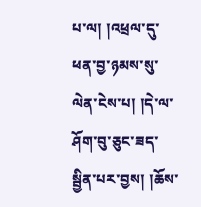པ་ལ། །འཕྲལ་དུ་ཕན་བྱ་ཉམས་སུ་ལེན་ངེས་པ། །དེ་ལ་ཤོག་བུ་ཅུང་ཟད་སྦྱིན་པར་བྱས། །ཆོས་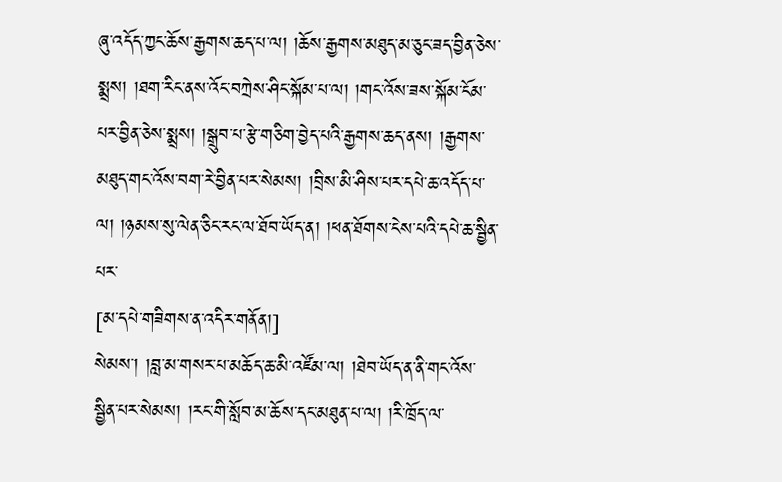ཞུ་འདོད་ཀྱང་ཆོས་རྒྱགས་ཆད་པ་ལ། །ཆོས་རྒྱགས་མཐུད་མ་ཅུང་ཟད་བྱིན་ཅེས་སྨྲས། །ཐག་རིང་ནས་འོང་བཀྲེས་ཤིང་སྐོམ་པ་ལ། །གང་འོས་ཟས་སྐོམ་ངོམ་པར་བྱིན་ཅེས་སྨྲས། །སྒྲུབ་པ་རྩེ་གཅིག་བྱེད་པའི་རྒྱགས་ཆད་ནས། །རྒྱགས་མཐུད་གང་འོས་བག་རེ་བྱིན་པར་སེམས། །བྲིས་མི་ཤིས་པར་དཔེ་ཆ་འདོད་པ་ལ། །ཉམས་སུ་ལེན་ཅིང་རང་ལ་ཐོབ་ཡོད་ན། །ཕན་ཐོགས་ངེས་པའི་དཔེ་ཆ་སྦྱིན་པར་
[མ་དཔེ་གཟིགས་ན་འདིར་གནོན།]
སེམས་། །བླ་མ་གསར་པ་མཆོད་ཆ་མི་འཛོམ་ལ། །ཐེབ་ཡོད་ན་ནི་གང་འོས་སྦྱིན་པར་སེམས། །རང་གི་སློབ་མ་ཆོས་དང་མཐུན་པ་ལ། །རི་ཁྲོད་ལ་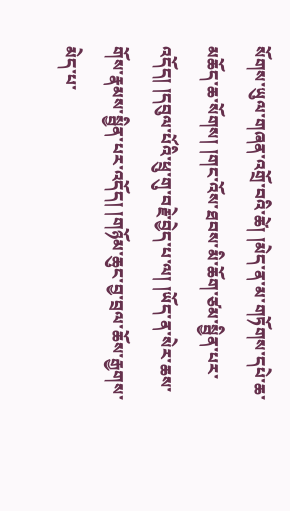སོགས་ཡུལ་གཞན་འགྲོ་བའི་ཚེ། །མེད་ན་མ་གཏོགས་དཔེ་ཆ་མཆོད་ཆ་སོགས། །གང་འོས་ཐབས་མི་ཆོག་ཙམ་སྦྱིན་པར་འདོད། །དབུལ་པོའི་ཕྲུ་གུ་བརྗེ་བྱེད་པ་ལ། །ཡོད་ན་སེར་ཆས་གོས་རྣམས་སྦྱིན་པར་འདོད། །གཉོམ་ཆུང་བྱ་བྲལ་ཆོས་རྒྱགས་མེད་པ་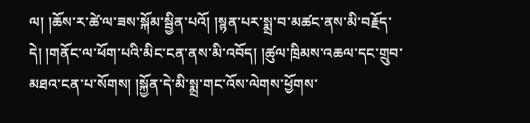ལ། །ཆོས་ར་ཚེ་ལ་ཟས་སྐོམ་སྦྱིན་པའོ། །སྙན་པར་སྨྲ་བ་མཚང་ནས་མི་བརྗོད་དེ། །གནོང་ལ་ཕོག་པའི་མིང་ངན་ནས་མི་འབོད། །ཚུལ་ཁྲིམས་འཆལ་དང་གྲུབ་མཐའ་ངན་པ་སོགས། །སྐྱོན་དེ་མི་སྨྲ་གང་འོས་ལེགས་ཕྱོགས་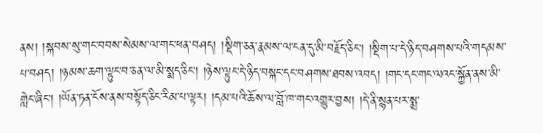ནས། །སྐབས་སུ་གང་བབས་སེམས་ལ་གང་ཕན་བཤད། །སྡིག་ཅན་རྣམས་ལ་ངན་དུ་མི་བརྗོད་ཅིང་། །སྡིག་པ་དེ་ཉིད་བཤགས་པའི་གདམས་པ་བཤད། །ཉམས་ཆག་ལྟུང་བ་ཅན་ལ་མི་སྨད་ཅིང་། །ཉེས་ལྟུང་དེ་ཉིད་བསྐང་དང་བཤགས་ཐབས་འབད། །གང་དང་གང་ལའང་སྐྱོན་ནས་མི་གླེང་ཞིང་། །ཡོན་ཏན་ངོས་ནས་བསྟོད་ཅིང་རིམ་པ་ལྟར། །དམ་པའི་ཆོས་ལ་བློ་ཁ་གང་འགྱུར་བྱས། །དེ་ནི་སྙན་པར་སྨྲ་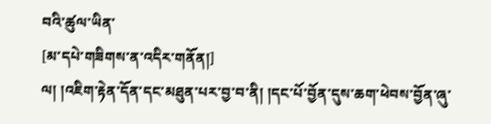བའི་ཚུལ་ཡིན་
[མ་དཔེ་གཟིགས་ན་འདིར་གནོན།]
ལ། །འཇིག་རྟེན་དོན་དང་མཐུན་པར་བྱ་བ་ནི། །དང་པོ་བྱོན་དུས་ཆག་ཕེབས་བྱོན་ཞུ་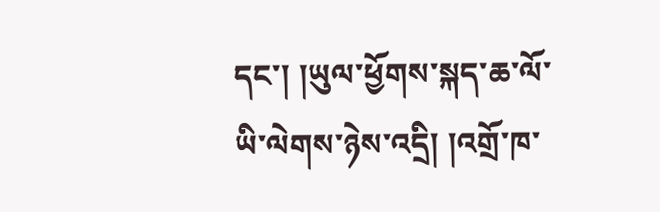དང་། །ཡུལ་ཕྱོགས་སྐད་ཆ་ལོ་ཡི་ལེགས་ཉེས་འདྲི། །འགྲོ་ཁ་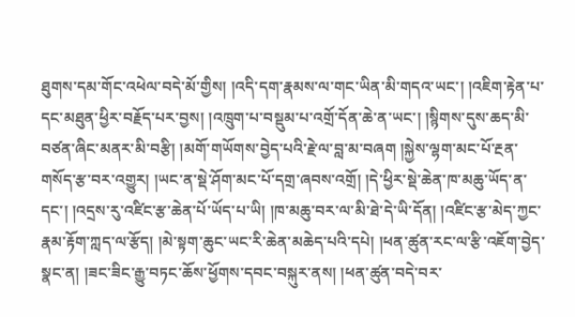ཐུགས་དམ་གོང་འཕེལ་བདེ་མོ་གྱིས། །འདི་དག་རྣམས་ལ་གང་ཡིན་མི་གདའ་ཡང་། །འཇིག་རྟེན་པ་དང་མཐུན་ཕྱིར་བརྗོད་པར་བྱས། །འཁྲུག་པ་བསྡུམ་པ་འགྲོ་དོན་ཆེ་ན་ཡང་། །སྙིགས་དུས་ཆད་མི་བཙན་ཞིང་མནར་མི་བརྩི། །མགོ་གཡོགས་བྱེད་པའི་རྗེ་ལ་བླ་མ་བཞག །སྐྱེས་ལྷག་མང་པོ་རྔན་གསོད་རྩ་བར་འགྱུར། །ཡང་ན་སྡེ་ཤོག་མང་པོ་དགྲ་ཞབས་འགྲོ། །དེ་ཕྱིར་སྡེ་ཆེན་ཁ་མཆུ་ཡོད་ན་དང་། །འདྲས་རུ་འཛིང་རྩ་ཆེན་པོ་ཡོད་པ་ཡི། །ཁ་མཆུ་བར་ལ་མི་ཐེ་དེ་ཡི་དོན། །འཛིང་རྩ་མེད་ཀྱང་རྣམ་རྟོག་ཀླད་ལ་རྩོད། །མེ་སྟག་ཆུང་ཡང་རི་ཆེན་མཆེད་པའི་དཔེ། །ཕན་ཚུན་རང་ལ་རྩི་འཇོག་བྱེད་སྣང་ན། །ཟང་ཟིང་རྒྱུ་བཏང་ཆོས་ཕྱོགས་དབང་བསྐུར་ནས། །ཕན་ཚུན་བདེ་བར་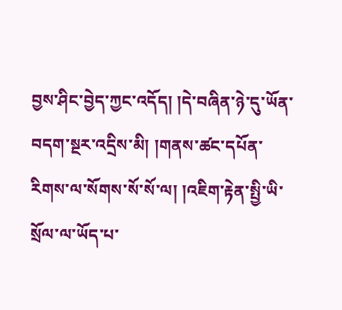བྱས་ཤིང་བྱེད་ཀྱང་འདོད། །དེ་བཞིན་ཉེ་དུ་ཡོན་བདག་སྔར་འདྲིས་མི། །གནས་ཚང་དཔོན་རིགས་ལ་སོགས་སོ་སོ་ལ། །འཇིག་རྟེན་སྤྱི་ཡི་སྲོལ་ལ་ཡོད་པ་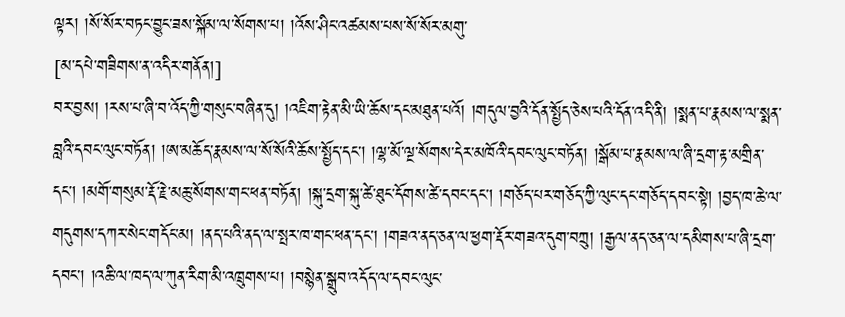ལྟར། །སོ་སོར་བཏང་བྱུང་ཟས་སྐོམ་ལ་སོགས་པ། །འོས་ཤིང་འཚམས་པས་སོ་སོར་མགུ་
[མ་དཔེ་གཟིགས་ན་འདིར་གནོན།]
བར་བྱས། །རས་པ་ཞི་བ་འོད་ཀྱི་གསུང་བཞིན་དུ། །འཇིག་རྟེན་མི་ཡི་ཆོས་དང་མཐུན་པའོ། །གདུལ་བྱའི་དོན་སྤྱོད་ཅེས་པའི་དོན་འདི་ནི། །སྨན་པ་རྣམས་ལ་སྨན་བླའི་དབང་ལུང་བཏོན། །ཨ་མཆོད་རྣམས་ལ་སོ་སོའི་ཆོས་སྤྱོད་དང་། །ལྷ་མོ་ལྔ་སོགས་དེར་མཁོའི་དབང་ལུང་བཏོན། །སྒོམ་པ་རྣམས་ལ་ཞི་དྲག་རྟ་མགྲིན་དང་། །མགོ་གསུམ་རྡོ་རྗེ་མཆུ་སོགས་གང་ཕན་བཏོན། །སྐུ་དྲག་སྐུ་ཚེ་ཐུང་དོགས་ཚེ་དབང་དང་། །གཅོད་པར་གཅོད་ཀྱི་ལུང་དང་གཅོད་དབང་སྟེ། །བྱད་ཁ་ཆེ་ལ་གདུགས་དཀར་སེང་གདོང་མ། །ནད་པའི་ནད་ལ་སྤར་ཁ་གང་ཕན་དང་། །གཟའ་ནད་ཅན་ལ་ཕྱག་རྡོར་གཟའ་དུག་བཀྲུ། །རྒྱལ་ནད་ཅན་ལ་དམིགས་པ་ཞི་དྲག་དབང་། །འཆི་ལ་ཁད་ལ་ཀུན་རིག་མི་འཁྲུགས་པ། །བསྙེན་སྒྲུབ་འདོད་ལ་དབང་ལུང་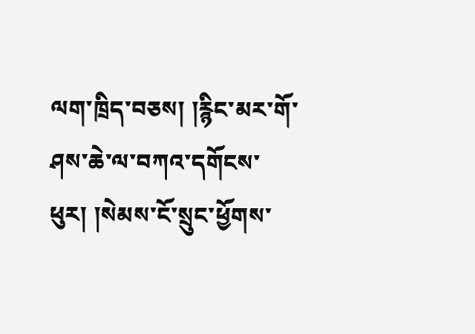ལག་ཁྲིད་བཅས། །རྙིང་མར་གོ་ཤས་ཆེ་ལ་བཀའ་དགོངས་ཕུར། །སེམས་ངོ་སྲུང་ཕྱོགས་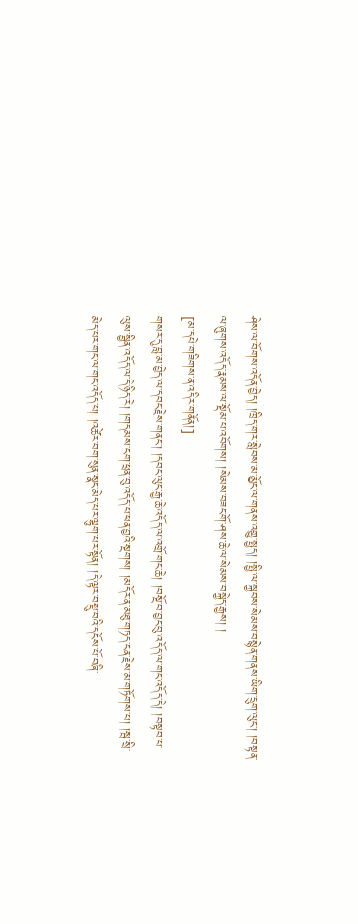ཤེས་ལ་བོགས་འདོན་བྱེད། །ཁྲིད་གར་སླེབས་མ་མྱོང་ལ་གནས་འགྱུ་སྤྱད། །སྤྱི་ལ་སྐྱབས་སེམས་བསྙེན་གནས་ཡིག་དྲུག་ལུང་། །བསྟན་ལ་ཞུགས་འདོད་རྣམས་ལ་སྡོམ་པ་འབོགས། །སེམས་བཟང་གོ་ཤས་ཆེ་ལ་སེམས་བསྐྱེད་རྒྱས། །
[མ་དཔེ་གཟིགས་ན་འདིར་གནོན།]
གསར་དུ་བླ་མ་བྱེད་ལ་དབང་རྗེས་གནང་། །དབང་ལུང་རྒྱ་ཆེ་འདོད་ལ་འགྲོ་གང་ཆེ། །བསྔོ་བ་བྱང་བུ་འདོད་ལ་གང་འདོད་དེ། །བསྟབ་པ་ལུས་སྦྱིན་འདོད་ལ་དེ་ཉིད་རེ། །གདམས་ངག་ཕྲན་བུ་འདོད་པ་ཕན་བྱའི་སྔགས། །མདོར་ན་མཐུ་གཏད་ངན་རྗེས་མ་གཏོགས་པ། །སྦ་སྲི་མེད་པར་གང་ལ་གང་འདོད་པ། །འཚེར་བག་སུན་སྣང་མེད་པར་ལྷུག་པར་སྟོན། །དེ་ལྟར་བསྡུ་བའི་དངོས་པོ་བཞི་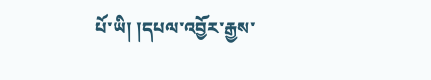པོ་ཡི། །དཔལ་འབྱོར་རྒྱས་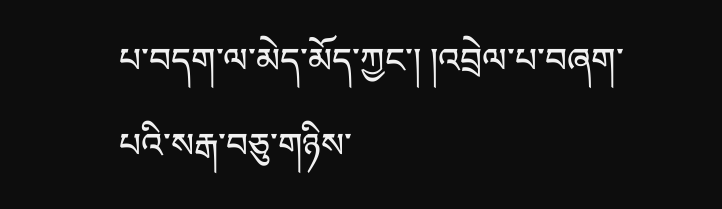པ་བདག་ལ་མེད་མོད་ཀྱང་། །འབྲེལ་པ་བཞག་པའི་སརྒ་བཅུ་གཉིས་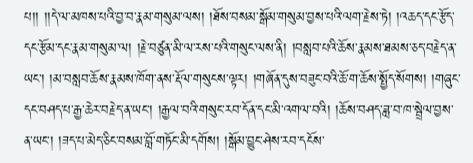པ།། །།དེ་ལ་མཁས་པའི་བྱ་བ་རྣམ་གསུམ་ལས། །ཐོས་བསམ་སྒོམ་གསུམ་བྱས་པའི་ལག་རྗེས་ཏེ། །འཆད་དང་རྩོད་དང་རྩོམ་དང་རྣམ་གསུམ་ལ། །རྗེ་བཙུན་མི་ལ་རས་པའི་གསུང་ལས་ནི། །བསླབ་པའི་ཆོས་རྣམས་ཐམས་ཅད་བརྗེད་ན་ཡང་། །མ་བསླབ་ཆོས་རྣམས་ཁོག་ནས་རྡོལ་གསུངས་ལྟར། །གཞོན་དུས་བཟུང་བའི་ཆོ་ག་ཆོས་སྤྱོད་སོགས། །གཞུང་དང་བཤད་པ་རྒྱ་ཆེར་བརྗེད་ན་ཡང་། །རྒྱལ་བའི་གསུང་རབ་དོན་དང་མི་འགལ་བའི། །ཆོས་བཤད་ཟླ་བ་ཁ་སྦྲེལ་བྱས་ན་ཡང་། །ཟད་པ་མེད་ཅིང་བསམ་བློ་གཏོང་མི་དགོས། །སྒོམ་བྱུང་ཤེས་རབ་དངོས་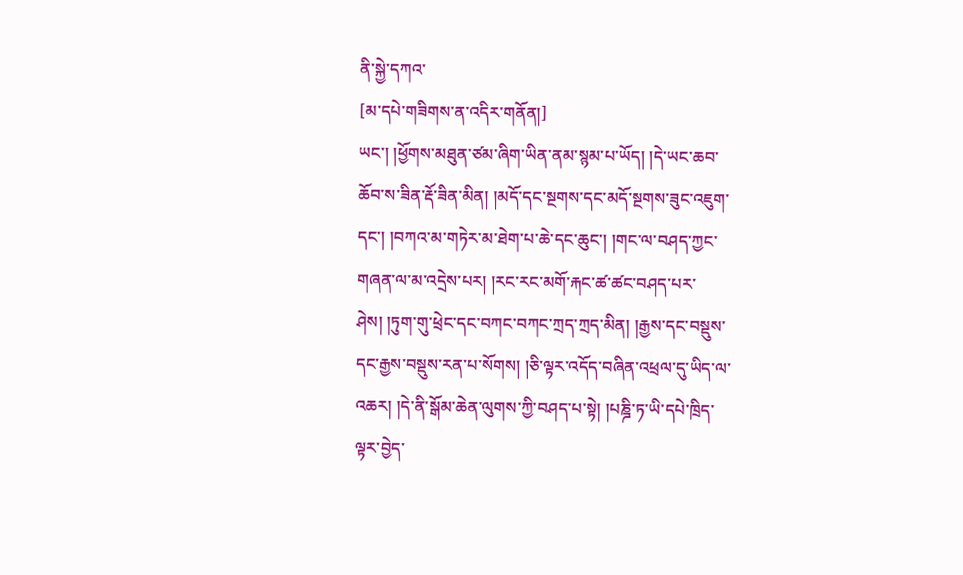ནི་སྐྱེ་དཀའ་
[མ་དཔེ་གཟིགས་ན་འདིར་གནོན།]
ཡང་། །ཕྱོགས་མཐུན་ཙམ་ཞིག་ཡིན་ནམ་སྙམ་པ་ཡོད། །དེ་ཡང་ཆབ་ཆོབ་ས་ཟིན་རྡོ་ཟིན་མིན། །མདོ་དང་སྔགས་དང་མདོ་སྔགས་ཟུང་འཇུག་དང་། །བཀའ་མ་གཏེར་མ་ཐེག་པ་ཆེ་དང་ཆུང་། །གང་ལ་བཤད་ཀྱང་གཞན་ལ་མ་འདྲེས་པར། །རང་རང་མགོ་རྐང་ཚ་ཚང་བཤད་པར་ཤེས། །ཏུག་གུ་ཕྲེང་དང་བཀང་བཀང་ཀྲད་ཀྲད་མིན། །རྒྱས་དང་བསྡུས་དང་རྒྱས་བསྡུས་རན་པ་སོགས། །ཅི་ལྟར་འདོད་བཞིན་འཕྲལ་དུ་ཡིད་ལ་འཆར། །དེ་ནི་སྒོམ་ཆེན་ལུགས་ཀྱི་བཤད་པ་སྟེ། །པཎྜི་ཏ་ཡི་དཔེ་ཁྲིད་ལྟར་བྱེད་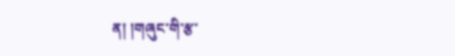ན། །གཞུང་གི་རྩ་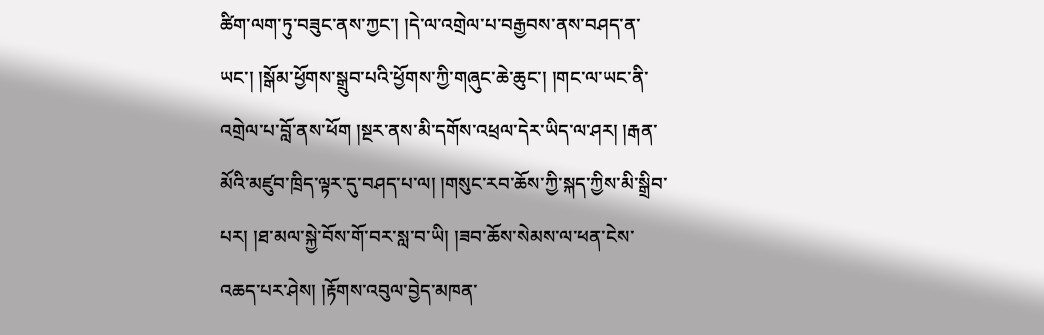ཚིག་ལག་ཏུ་བཟུང་ནས་ཀྱང་། །དེ་ལ་འགྲེལ་པ་བརྒྱབས་ནས་བཤད་ན་ཡང་། །སྒོམ་ཕྱོགས་སྒྲུབ་པའི་ཕྱོགས་ཀྱི་གཞུང་ཆེ་ཆུང་། །གང་ལ་ཡང་ནི་འགྲེལ་པ་བློ་ནས་ཕོག །སྔར་ནས་མི་དགོས་འཕྲལ་དེར་ཡིད་ལ་ཤར། །རྒན་མོའི་མཛུབ་ཁྲིད་ལྟར་དུ་བཤད་པ་ལ། །གསུང་རབ་ཆོས་ཀྱི་སྐད་ཀྱིས་མི་སྒྲིབ་པར། །ཐ་མལ་སྐྱེ་བོས་གོ་བར་སླ་བ་ཡི། །ཟབ་ཆོས་སེམས་ལ་ཕན་ངེས་འཆད་པར་ཤེས། །རྟོགས་འབུལ་བྱེད་མཁན་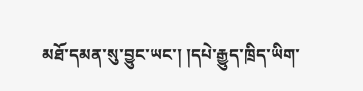མཐོ་དམན་སུ་བྱུང་ཡང་། །དཔེ་རྒྱུད་ཁྲིད་ཡིག་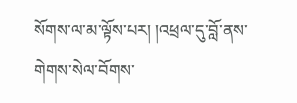སོགས་ལ་མ་ལྟོས་པར། །འཕྲལ་དུ་བློ་ནས་གེགས་སེལ་བོགས་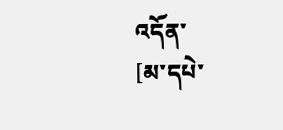འདོན་
[མ་དཔེ་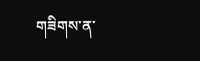གཟིགས་ན་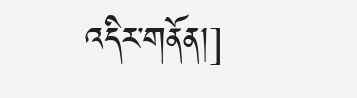འདིར་གནོན།]